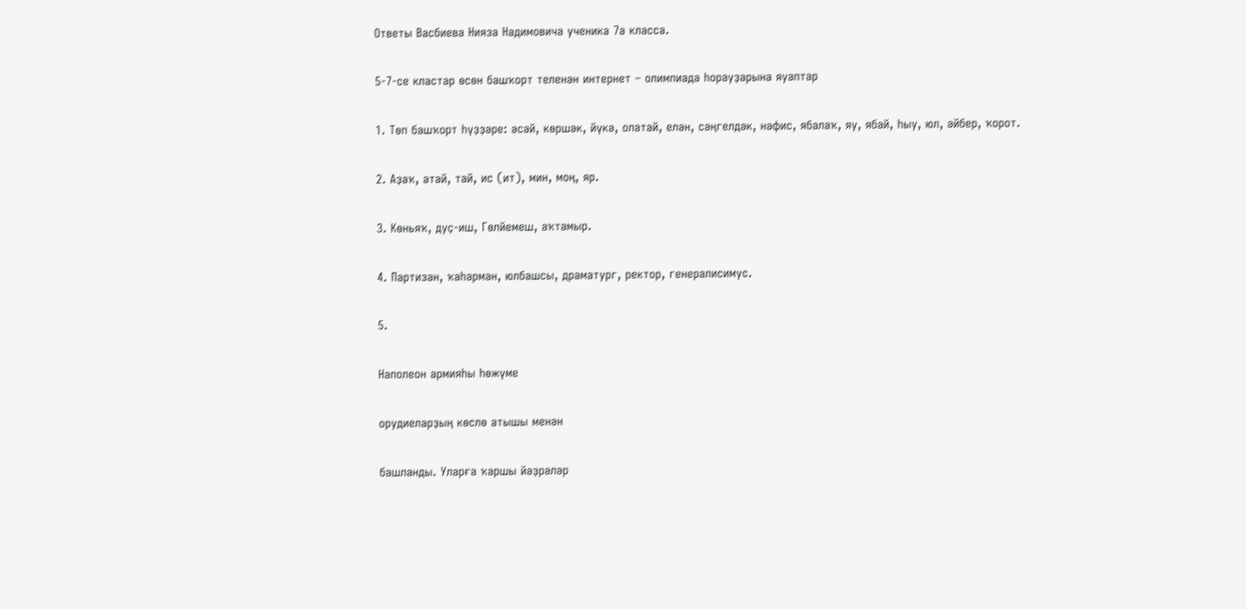Ответы Васбиева Нияза Надимовича ученика 7а класса.

5-7-се кластар өсөн башҡорт теленән интернет – олимпиада һорауҙарына яуаптар

1. Төп башҡорт һүҙҙәре: әсәй, көршәк, йүкә, олатай, елән, сәңгелдәк, нәфис, ябалаҡ, яу, ябай, һыу, юл, әйбер, ҡорот.

2. Аҙаҡ, атай, тай, ис (ит), мин, моң, яр.

3. Көньяҡ, дуҫ-иш, Гөлйемеш, аҡтамыр.

4. Партизан, ҡаһарман, юлбашсы, драматург, ректор, генералисимус.

5.

Наполеон армияһы һөжүме

орудиеларҙың көслө атышы менән

башланды. Уларға ҡаршы йәҙрәләр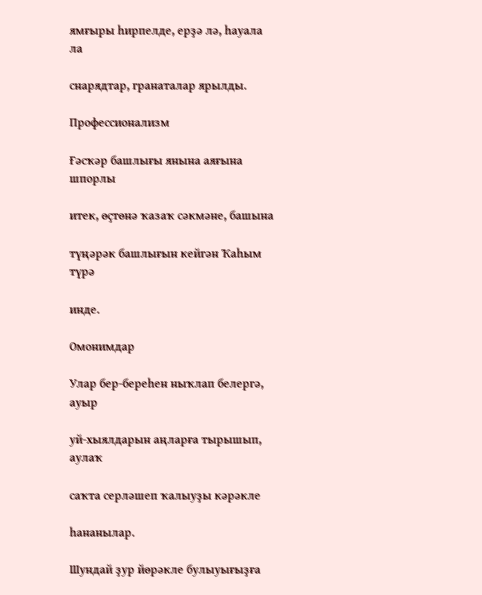ямғыры һирпелде, ерҙә лә, һауала ла

снарядтар, гранаталар ярылды.

Профессионализм

Ғәсҡәр башлығы янына аяғына шпорлы

итек, өҫтөнә ҡазаҡ сәкмәне, башына

түңәрәк башлығын кейгән Ҡаһым түрә

инде.

Омонимдар

Улар бер-береһен ныҡлап белергә, ауыр

уй-хыялдарын аңларға тырышып, аулаҡ

саҡта серләшеп ҡалыуҙы кәрәкле

һананылар.

Шундай ҙур йөрәкле булыуығыҙға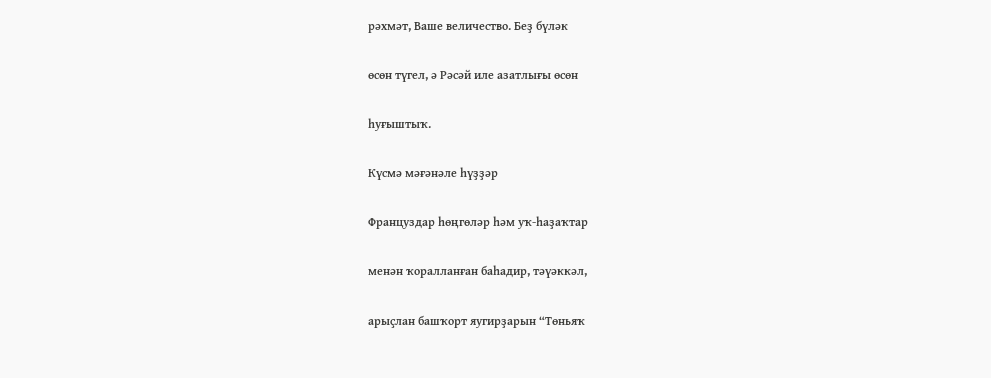рәхмәт, Ваше величество. Беҙ бүләк

өсөн түгел, ә Рәсәй иле азатлығы өсөн

һуғыштыҡ.

Күсмә мәғәнәле һүҙҙәр

Француздар һөңгөләр һәм уҡ-һаҙаҡтар

менән ҡоралланған баһадир, тәүәккәл,

арыҫлан башҡорт яугирҙарын “Төньяҡ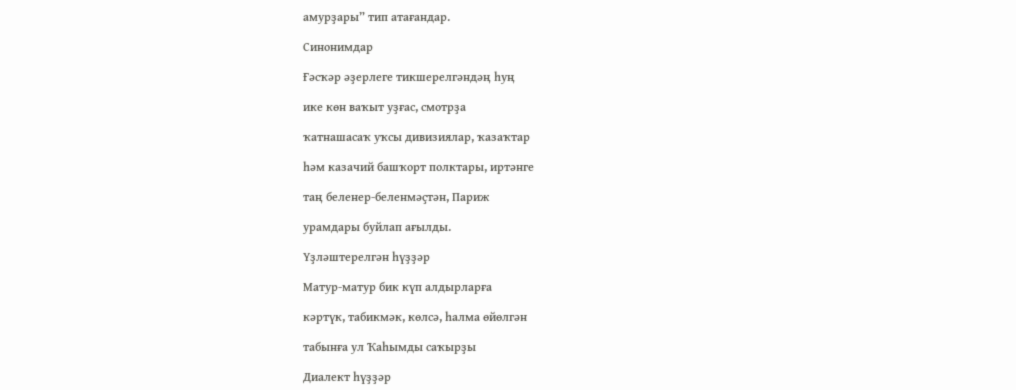амурҙары” тип атағандар.

Синонимдар

Ғәсҡәр әҙерлеге тикшерелгәндәң һуң

ике көн ваҡыт уҙғас, смотрҙа

ҡатнашасаҡ уҡсы дивизиялар, ҡазаҡтар

һәм казачий башҡорт полктары, иртәнге

таң беленер-беленмәҫтән, Париж

урамдары буйлап ағылды.

Үҙләштерелгән һүҙҙәр

Матур-матур бик күп алдырларға

кәртүк, табикмәк, көлсә, һалма өйөлгән

табынға ул Ҡаһымды саҡырҙы

Диалект һүҙҙәр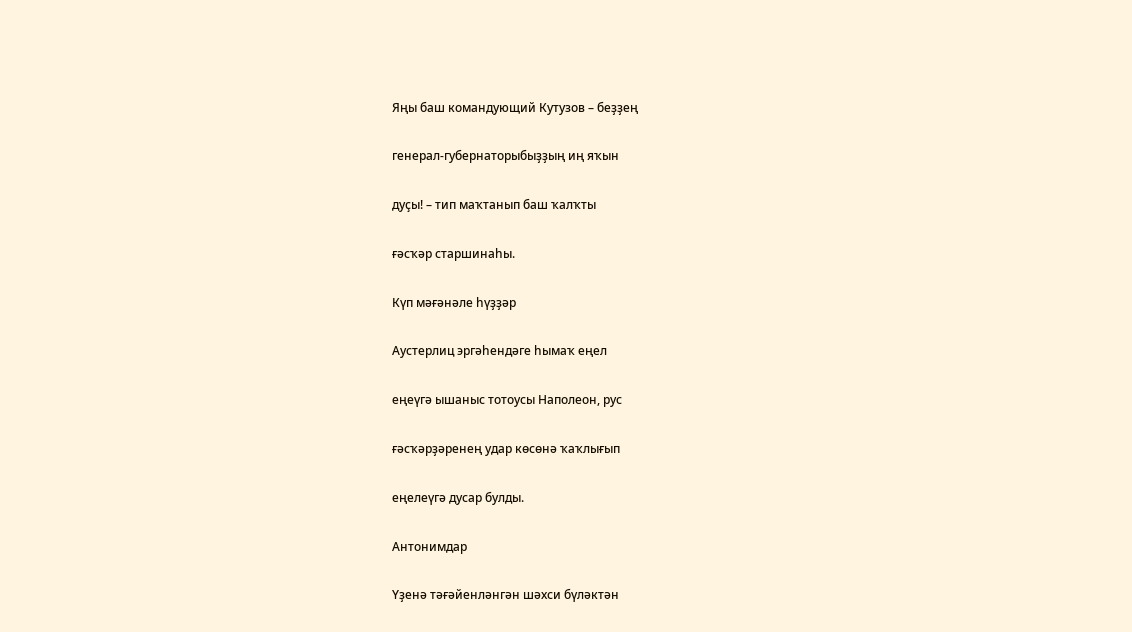Яңы баш командующий Кутузов – беҙҙең

генерал-губернаторыбыҙҙың иң яҡын

дуҫы! – тип маҡтанып баш ҡалҡты

ғәсҡәр старшинаһы.

Күп мәғәнәле һүҙҙәр

Аустерлиц эргәһендәге һымаҡ еңел

еңеүгә ышаныс тотоусы Наполеон, рус

ғәсҡәрҙәренең удар көсөнә ҡаҡлығып

еңелеүгә дусар булды.

Антонимдар

Үҙенә тәғәйенләнгән шәхси бүләктән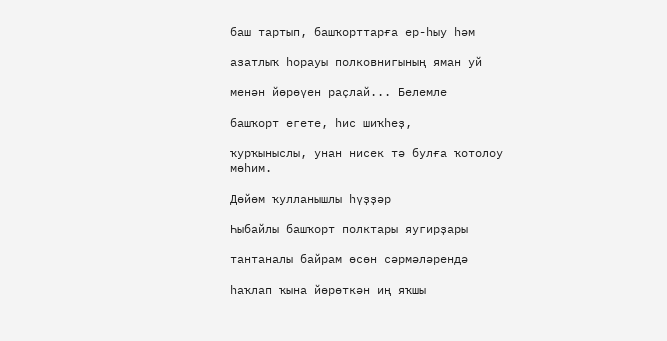баш тартып, башҡорттарға ер-һыу һәм

азатлыҡ һорауы полковнигының яман уй

менән йөрөүен раҫлай... Белемле

башҡорт егете, һис шиҡһеҙ,

ҡурҡыныслы, унан нисек тә булға ҡотолоу мөһим.

Дөйөм ҡулланышлы һүҙҙәр

Һыбайлы башҡорт полктары яугирҙары

тантаналы байрам өсөн сәрмәләрендә

һаҡлап ҡына йөрөткән иң яҡшы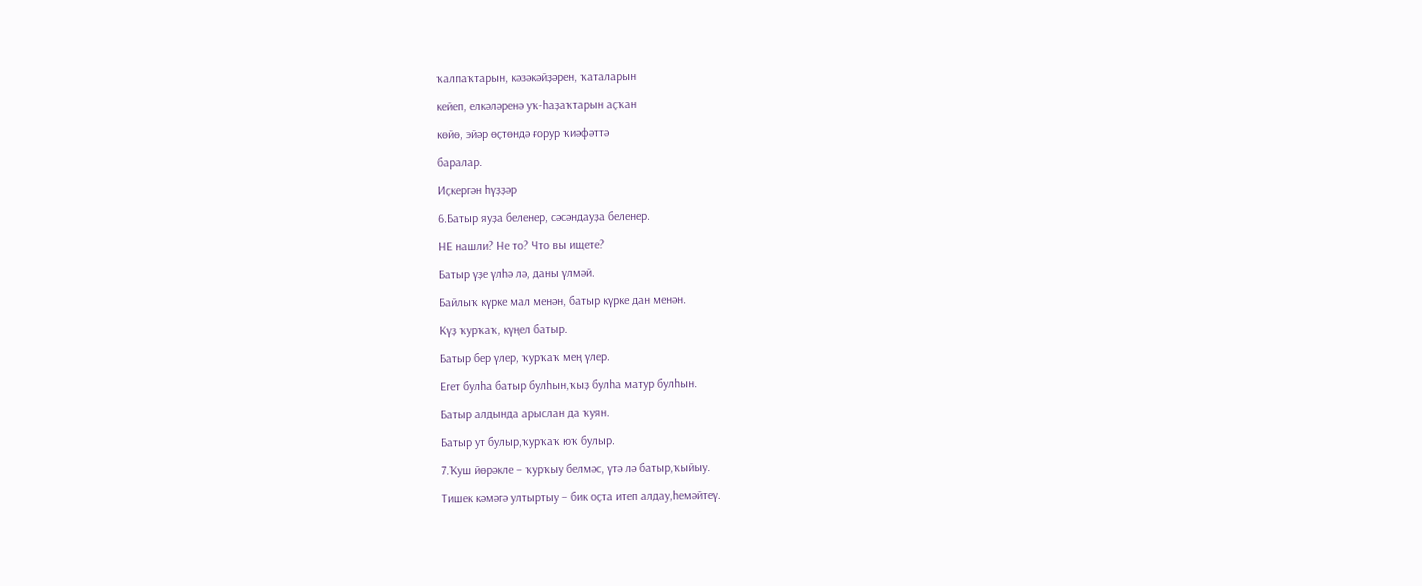ҡалпаҡтарын, кәзәкәйҙәрен, ҡаталарын

кейеп, елкәләренә уҡ-һаҙаҡтарын аҫҡан

көйө, эйәр өҫтөндә ғорур ҡиәфәттә

баралар.

Иҫкергән һүҙҙәр

6.Батыр яуҙа беленер, сәсәндауҙа беленер.

НЕ нашли? Не то? Что вы ищете?

Батыр үҙе үлһә лә, даны үлмәй.

Байлыҡ күрке мал менән, батыр күрке дан менән.

Күҙ ҡурҡаҡ, күңел батыр.

Батыр бер үлер, ҡурҡаҡ мең үлер.

Егет булһа батыр булһын,ҡыҙ булһа матур булһын.

Батыр алдында арыслан да ҡуян.

Батыр ут булыр,ҡурҡаҡ юҡ булыр.

7.Ҡуш йөрәкле – ҡурҡыу белмәс, үтә лә батыр,ҡыйыу.

Тишек кәмәгә ултыртыу – бик оҫта итеп алдау,һемәйтеү.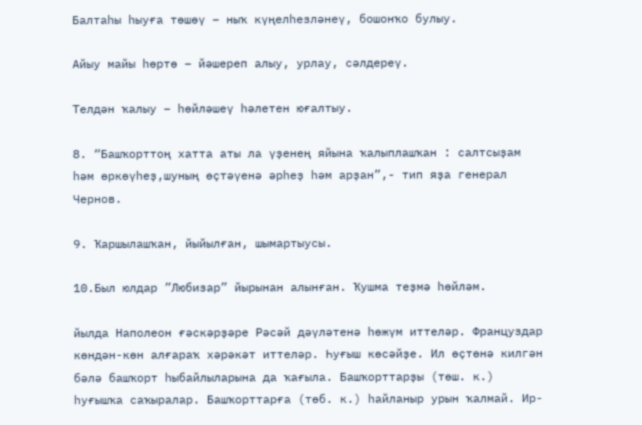Балтаһы һыуға төшөү – ныҡ күңелһезләнеү, бошонҡо булыу.

Айыу майы һөртө – йәшереп алыу, урлау, сәлдереү.

Телдән ҡалыу – һөйләшеү һәлетен юғалтыу.

8. “Башҡорттоң хатта аты ла үҙенең яйына ҡалыплашҡан : салтсыҙам һәм өркөүһеҙ,шуның өҫтәүенә әрһеҙ һәм арҙан”,- тип яҙа генерал Чернов.

9. Ҡаршылашҡан, йыйылған, шымартыусы.

10.Был юлдар ”Любизар” йырынан алынған. Ҡушма теҙмә һөйләм.

йылда Наполеон ғәскәрҙәре Рәсәй дәүләтенә һөжүм иттеләр. Француздар көндән-көн алғараҡ хәрәкәт иттеләр. Һуғыш көсәйҙе. Ил өҫтөнә килгән бәлә башҡорт һыбайлыларына да ҡағыла. Башҡорттарҙы (төш. к.) һуғышҡа саҡыралар. Башҡорттарға (төб. к.) һайланыр урын ҡалмай. Ир-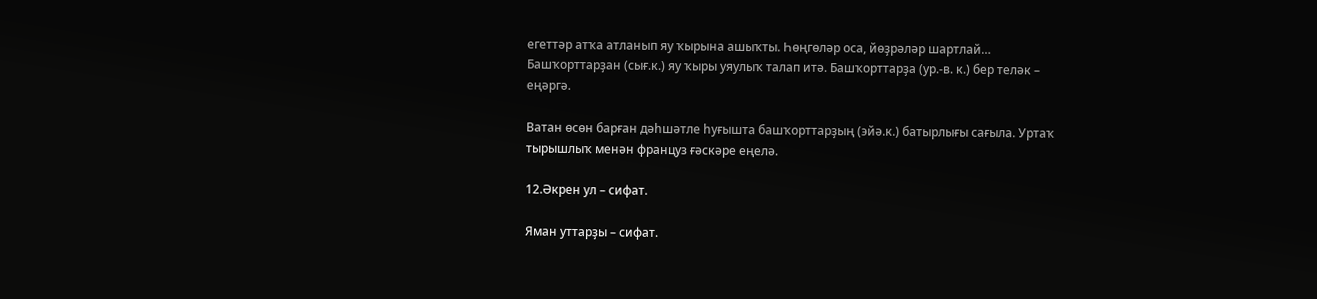егеттәр атҡа атланып яу ҡырына ашыҡты. Һөңгөләр оса, йөҙрәләр шартлай… Башҡорттарҙан (сығ.к.) яу ҡыры уяулыҡ талап итә. Башҡорттарҙа (ур.-в. к.) бер теләк – еңәргә.

Ватан өсөн барған дәһшәтле һуғышта башҡорттарҙың (эйә.к.) батырлығы сағыла. Уртаҡ тырышлыҡ менән француз ғәскәре еңелә.

12.Әкрен ул – сифат.

Яман уттарҙы – сифат.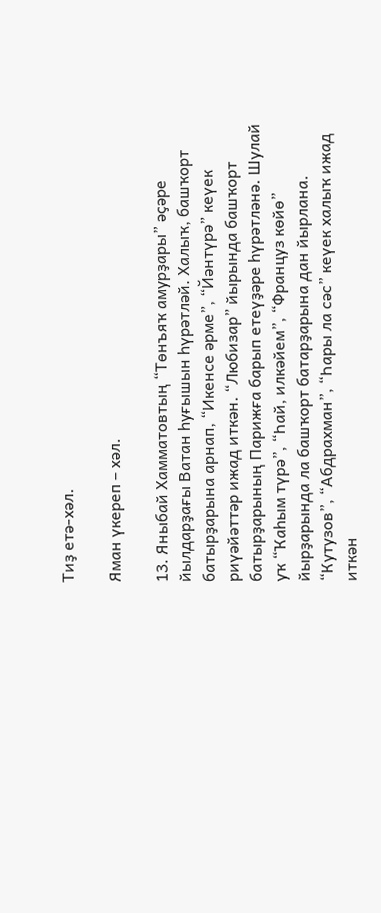Тиҙ етә-хәл.

Яман үкереп – хәл.

13. Яныбай Хамматовтың “Төнъяҡ амурҙары” әҫәре йылдарҙағы Ватан һуғышын һүрәтләй. Халыҡ, башҡорт батырҙарына арнап, “Икенсе әрме”, “Йәнтүрә” кеүек риүәйәттәр ижад иткән. “Любизар” йырында башҡорт батырҙарының Парижға барып етеүҙәре һүрәтләнә. Шулай уҡ “Ҡаһым түрә”, “Һай, илкәйем”, “Француз көйө” йырҙарында ла башҡорт батарҙарына дан йырлана. “Кутузов”, “Абдрахман”, “Һары ла сәс” кеүек халыҡ ижад иткән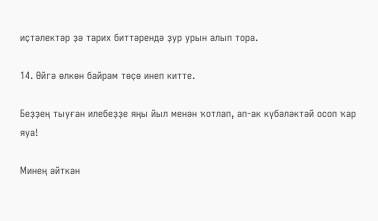иҫтәлектәр ҙә тарих биттәрендә ҙур урын алып тора.

14. Өйгә өлкөн байрам төҫө инеп китте.

Беҙҙең тыуған илебеҙҙе яңы йыл менән ҡотлап, ап-ак күбәләктәй осоп ҡар яуа!

Минең әйткән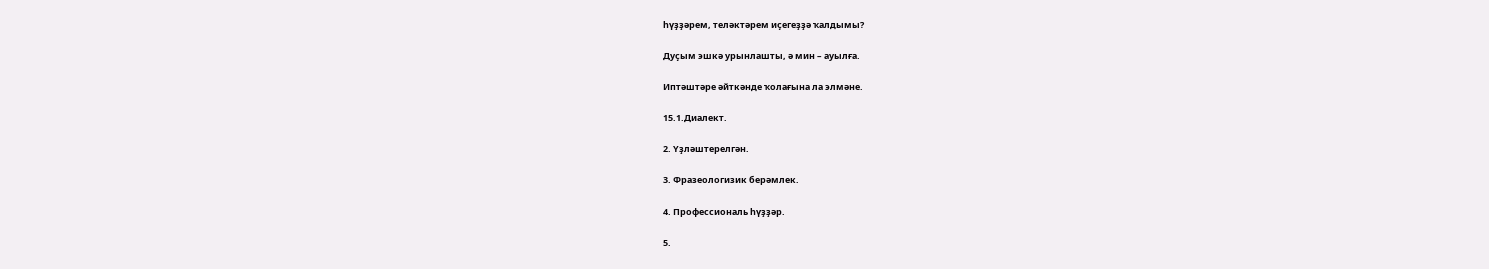һүҙҙәрем, теләктәрем иҫегеҙҙә ҡалдымы?

Дуҫым эшкә урынлашты, ә мин – ауылға.

Иптәштәре әйткәнде ҡолағына ла элмәне.

15.1.Диалект.

2. Үҙләштерелгән.

3. Фразеологизик берәмлек.

4. Профессиональ һүҙҙәр.

5.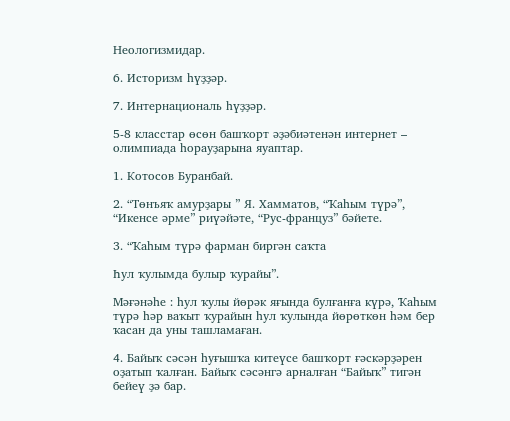Неологизмидар.

6. Историзм һүҙҙәр.

7. Интернациональ һүҙҙәр.

5-8 класстар өсөн башҡорт әҙәбиәтенән интернет – олимпиада һорауҙарына яуаптар.

1. Котосов Буранбай.

2. “Төнъяҡ амурҙары ” Я. Хамматов, “Ҡаһым түрә”, “Икенсе әрме” риүәйәте, “Рус-француз” бәйете.

3. “Ҡаһым түрә фарман биргән саҡта

Һул ҡулымда булыр ҡурайы”.

Мәғәнәһе : һул ҡулы йөрәк яғында булғанға күрә, Ҡаһым түрә һәр ваҡыт ҡурайын һул ҡулында йөрөткөн һәм бер ҡасан да уны ташламаған.

4. Байыҡ сәсән һуғышҡа китеүсе башҡорт ғәскәрҙәрен оҙатып ҡалған. Байыҡ сәсәнгә арналған “Байыҡ” тигән бейеү ҙә бар.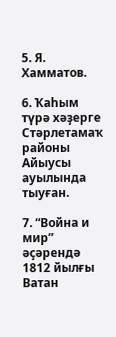5. Я. Хамматов.

6. Ҡаһым түрә хәҙерге Стәрлетамаҡ районы Айыусы ауылында тыуған.

7. “Война и мир” әҫәрендә 1812 йылғы Ватан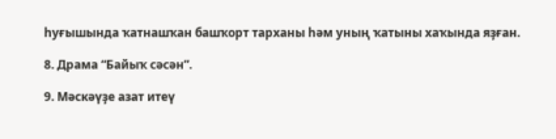һуғышында ҡатнашҡан башҡорт тарханы һәм уның ҡатыны хаҡында яҙған.

8. Драма “Байыҡ сәсән”.

9. Мәскәүҙе азат итеү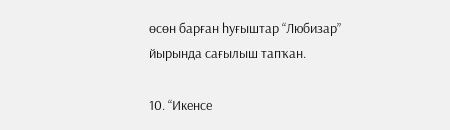өсөн барған һуғыштар “Любизар” йырында сағылыш тапҡан.

10. “Икенсе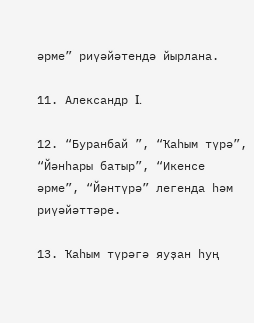әрме” риүәйәтендә йырлана.

11. Александр I.

12. “Буранбай ”, “Ҡаһым түрә”, “Йәнһары батыр”, “Икенсе әрме”, “Йәнтүрә” легенда һәм риүәйәттәре.

13. Ҡаһым түрәгә яуҙан һуң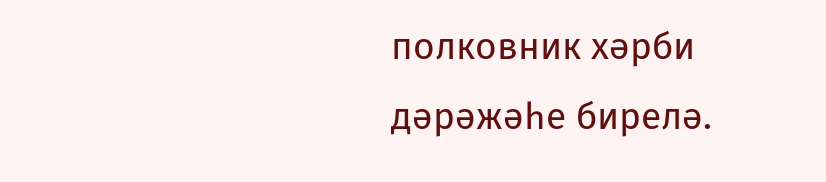полковник хәрби дәрәжәһе бирелә.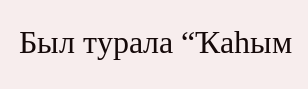Был турала “Ҡаһым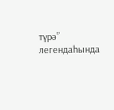түрә” легендаһында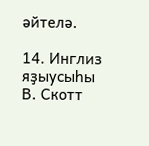әйтелә.

14. Инглиз яҙыусыһы В. Скотт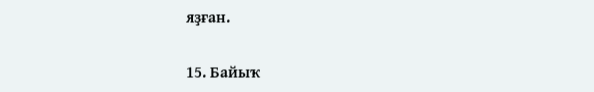яҙған.

15. Байыҡ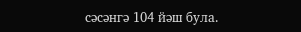сәсәнгә 104 йәш була.